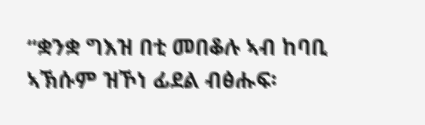“ቋንቋ ግእዝ በቲ መበቆሉ ኣብ ከባቢ ኣኽሱም ዝኾነ ፊደል ብፅሑፍ፡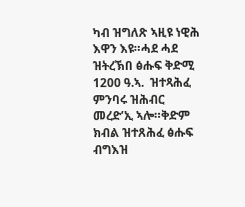ካብ ዝግለጽ ኣዚዩ ነዊሕ እዋን እዩ።ሓደ ሓደ ዝትረኽበ ፅሑፍ ቅድሚ 1200 ዓ.ኣ.  ዝተጻሕፈ ምንባሩ ዝሕብር መረድ’ኢ ኣሎ።ቅድም ክብል ዝተጸሕፈ ፅሑፍ ብግእዝ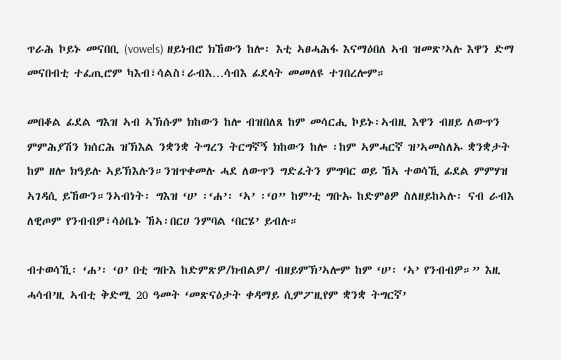ጥራሕ ኮይኑ መናበቢ (vowels) ዘይነብሮ ክኸውን ከሎ፡ እቲ ኣፀሓሕፋ እናማዕበለ ኣብ ዝመጽ’ኣሉ እዋን ድማ መናበብቲ ተፈጢሮም ካእብ፣ሳልስ፣ራብእ…ሳብእ ፊደላት መመለዩ ተገበረሎም።

መበቆል ፊደል ግእዝ ኣብ ኣኽሱም ክከውን ከሎ ብዝበለጸ ከም መሳርሒ ኮይኑ፡ኣብዚ እዋን ብዘይ ለውጥን ምምሕያሽን ክሰርሕ ዝኽእል ንቋንቋ ትግረን ትርግኛኝ ክከውን ከሎ ፡ከም ኣምሓርኛ ዝ’ኣመስለኡ ቋንቋታት ከም ዘሎ ክዓይሉ ኣይኽእሉን።ንዝጥቀመሉ ሓደ ለውጥን ግድፈትን ምግባር ወይ ኸኣ ተወሳኺ ፊደል ምምሃዝ ኣገዳሲ ይኸውን።ንኣብነት፡ ግእዝ ‘ሀ’ ፡‘ሐ’፡ ‘ኣ’ ፡‘ዐ” ከም’ቲ ግቡኡ ከድምፅዎ ስለዘይከኣሉ፡ ናብ ራብእ ለዊጦም የንብብዎ፣ሳዕቤኑ ኸኣ፡በርሀ ንምባል ‘በርሄ’ ይብሉ።

ብተወሳኺ፡ ‘ሐ’፡ ‘ዐ’ በቲ ግቡእ ከድምጽዎ/ክብልዎ/ ብዘይምኽ’ኣሎም ከም ‘ሀ’፡ ‘ኣ’ የንብብዎ።” እዚ ሓሳብ’ዚ ኣብቲ ቅድሚ 20 ዓመት ‘መጽናዕታት ቀዳማይ ሲምፖዚየም ቋንቋ ትግርኛ’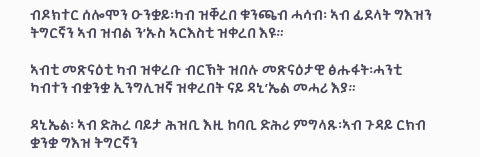ብዶክተር ሰሎሞን ዑንቋይ፡ካብ ዝቐረበ ቁንጫብ ሓሳብ፡ ኣብ ፊደላት ግእዝን ትግርኛን ኣብ ዝብል ን’ኡስ ኣርእስቲ ዝቀረበ እዩ።

ኣብቲ መጽናዕቲ ካብ ዝቀረቡ ብርኽት ዝበሉ መጽናዕታዊ ፅሑፋት፡ሓንቲ ካብተን ብቋንቋ ኢንግሊዝኛ ዝቀረበት ናይ ዳኒ’ኤል መሓሪ እያ።

ዳኒኤል፡ ኣብ ድሕረ ባይታ ሕዝቢ እዚ ከባቢ ድሕሪ ምግላጹ፡ኣብ ጉዳይ ርክብ ቋንቋ ግእዝ ትግርኛን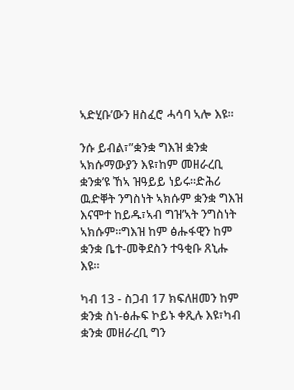ኣድሂቡ’ውን ዘስፈሮ ሓሳባ ኣሎ እዩ።

ንሱ ይብል፣”ቋንቋ ግእዝ ቋንቋ ኣክሱማውያን እዩ፣ከም መዘራረቢ ቋንቋ’ዩ ኸኣ ዝዓይይ ነይሩ።ድሕሪ ዉድቐት ንግስነት ኣክሱም ቋንቋ ግእዝ እናሞተ ከይዱ፣ኣብ ግዝ’ኣት ንግስነት ኣክሱም።ግእዝ ከም ፅሑፋዊን ከም ቋንቋ ቤተ-መቅደስን ተዓቂቡ ጸኒሑ እዩ።

ካብ 13 - ስጋብ 17 ክፍለዘመን ከም ቋንቋ ስነ-ፅሑፍ ኮይኑ ቀጺሉ እዩ፣ካብ ቋንቋ መዘራረቢ ግን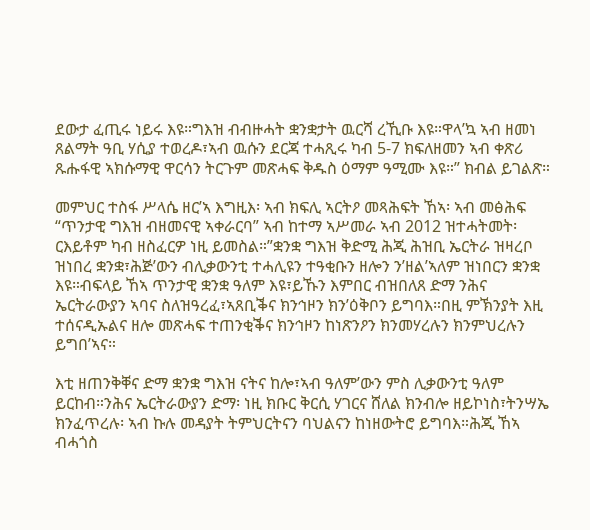ደውታ ፈጢሩ ነይሩ እዩ።ግእዝ ብብዙሓት ቋንቋታት ዉርሻ ረኺቡ እዩ።ዋላ’ኳ ኣብ ዘመነ ጸልማት ዓቢ ሃሲያ ተወረዶ፣ኣብ ዉሱን ደርጃ ተሓጺሩ ካብ 5-7 ክፍለዘመን ኣብ ቀጽሪ ጹሑፋዊ ኣክሱማዊ ዋርሳን ትርጉም መጽሓፍ ቅዱስ ዕማም ዓሚሙ እዩ።” ክብል ይገልጽ።

መምህር ተስፋ ሥላሴ ዘር’ኣ እግዚእ፡ ኣብ ክፍሊ ኣርትዖ መጻሕፍት ኸኣ፡ ኣብ መፅሕፍ “ጥንታዊ ግእዝ ብዘመናዊ ኣቀራርባ” ኣብ ከተማ ኣሥመራ ኣብ 2012 ዝተሓትመት፡ ርእይቶም ካብ ዘስፈርዎ ነዚ ይመስል።”ቋንቋ ግእዝ ቅድሚ ሕጂ ሕዝቢ ኤርትራ ዝዛረቦ ዝነበረ ቋንቋ፣ሕጅ’ውን ብሊቃውንቲ ተሓሊዩን ተዓቂቡን ዘሎን ን’ዘል’ኣለም ዝነበርን ቋንቋ እዩ።ብፍላይ ኸኣ ጥንታዊ ቋንቋ ዓለም እዩ፣ይኹን እምበር ብዝበለጸ ድማ ንሕና ኤርትራውያን ኣባና ስለዝዓረፈ፣ኣጸቢቕና ክንኅዞን ክን’ዕቅቦን ይግባእ።በዚ ምኽንያት እዚ ተሰናዲኡልና ዘሎ መጽሓፍ ተጠንቂቕና ክንኅዞን ከነጽንዖን ክንመሃረሉን ክንምህረሉን ይግበ’ኣና።

እቲ ዘጠንቅቐና ድማ ቋንቋ ግእዝ ናትና ከሎ፣ኣብ ዓለም’ውን ምስ ሊቃውንቲ ዓለም ይርከብ።ንሕና ኤርትራውያን ድማ፡ ነዚ ክቡር ቅርሲ ሃገርና ሸለል ክንብሎ ዘይኮነስ፣ትንሣኤ ክንፈጥረሉ፡ ኣብ ኩሉ መዳያት ትምህርትናን ባህልናን ከነዘውትሮ ይግባእ።ሕጂ ኸኣ ብሓጎስ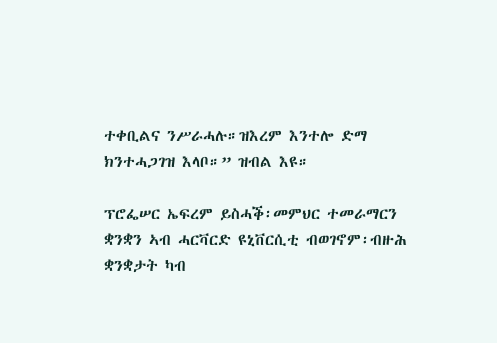ተቀቢልና ንሥራሓሉ።ዝእረም እንተሎ ድማ ክንተሓጋገዝ እላቦ።” ዝብል እዩ።

ፕሮፌሠር ኤፍረም ይስሓቕ፡መምህር ተመራማርን ቋንቋን ኣብ ሓርቫርድ ዩኒቨርሲቲ ብወገኖም፡ብዙሕ ቋንቋታት ካብ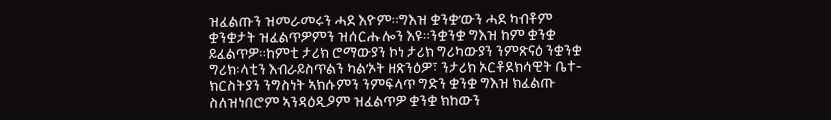ዝፈልጡን ዝመራመሩን ሓደ እዮም።ግእዝ ቋንቋ’ውን ሓደ ካብቶም ቋንቋታት ዝፈልጥዎምን ዝሰርሑሎን እዩ።ንቋንቋ ግእዝ ከም ቋንቋ ይፈልጥዎ።ከምቲ ታሪክ ሮማውያን ኮነ ታሪክ ግሪካውያን ንምጽናዕ ንቋንቋ ግሪክ፡ላቲን እብራይስጥልን ካል’ኦት ዘጽንዕዎ፣ ንታሪክ ኦርቶደክሳዊት ቤተ-ክርስትያን ንግስነት ኣክሱምን ንምፍላጥ ግድን ቋንቋ ግእዝ ክፈልጡ ስለዝነበሮም ኣንዳዕዲዖም ዝፈልጥዎ ቋንቋ ክከውን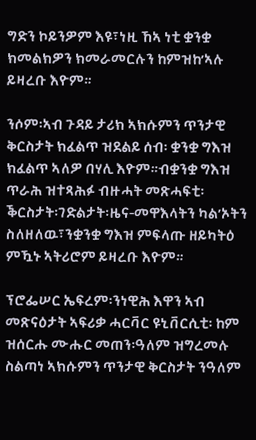ግድን ኮይንዎም እዩ፣ነዚ ኸኣ ነቲ ቋንቋ ክመልክዎን ክመራመርሉን ከምዝከ’ኣሉ ይዛረቡ እዮም።

ንሶም፡ኣብ ጉዳይ ታሪክ ኣክሱምን ጥንታዊ ቅርስታት ክፈልጥ ዝደልይ ሰብ፡ ቋንቋ ግእዝ ክፈልጥ ኣለዎ በሃሊ እዮም።ብቋንቋ ግእዝ ጥራሕ ዝተጻሕፉ ብዙሓት መጽሓፍቲ፡ቕርስታት፡ገድልታት፡ዜና-መዋእላትን ካል’ኦትን ስለዘለዉ፣ንቋንቋ ግእዝ ምፍላጡ ዘይካትዕ ምዃኑ ኣትሪሮም ይዛረቡ እዮም።

ፕሮፌሠር ኤፍረም፡ንነዊሕ እዋን ኣብ መጽናዕታት ኣፍሪቃ ሓርቫር ዩኒቨርሲቲ፡ ከም ዝሰርሑ ሙሑር መጠን፡ዓለም ዝግረመሉ ስልጣነ ኣክሱምን ጥንታዊ ቅርስታት ንዓለም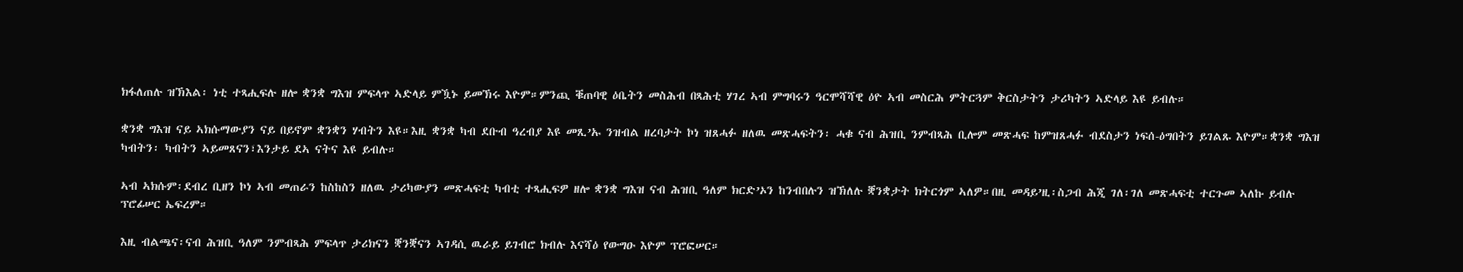ክፋለጠሉ ዝኽእል፡ ነቲ ተጻሒፍሉ ዘሎ ቋንቋ ግእዝ ምፍላጥ ኣድላይ ምዃኑ ይመኽሩ እዮም።ምንጪ ቑጠባዊ ዕቤትን መስሕብ በጻሕቲ ሃገረ ኣብ ምግባሩን ዓርሞሻሻዊ ዕዮ ኣብ መስርሕ ምትርጓም ቅርስታትን ታሪካትን ኣድላይ እዩ ይብሉ።

ቋንቋ ግእዝ ናይ ኣክሱማውያን ናይ በይኖም ቋንቋን ሃብትን እዩ።እዚ ቋንቋ ካብ ደቡብ ዓረብያ እዩ መጺ’ኡ ንዝብል ዘረባታት ኮነ ዝጸሓፉ ዘለዉ መጽሓፍትን፡ ሓቁ ናብ ሕዝቢ ንምብጻሕ ቢሎም መጽሓፍ ከምዝጸሓፉ ብደስታን ነፍሰ-ዕግበትን ይገልጹ እዮም።ቋንቋ ግእዝ ካብትን፡ ካብትን ኣይመጸናን፣እንታይ ደኣ ናትና እዩ ይብሉ።

ኣብ ኣክሱም፡ደብረ ቢዘን ኮነ ኣብ መጠራን ከስከስን ዘለዉ ታሪካውያን መጽሓፍቲ ካብቲ ተጻሒፍዎ ዘሎ ቋንቋ ግእዝ ናብ ሕዝቢ ዓለም ክርድ’ኦን ከንብበሉን ዝኽለሉ ቛንቋታት ክትርጎም ኣለዎ።በዚ መዳይ’ዚ፡ስጋብ ሕጂ ገለ፡ገለ መጽሓፍቲ ተርጉመ ኣለኩ ይብሉ ፕሮፊሠር ኤፍረም።

እዚ ብልጫና፡ናብ ሕዝቢ ዓለም ንምብጻሕ ምፍላጥ ታሪክናን ቛንቛናን ኣገዳሲ ዉራይ ይገብሮ ክብሉ እናሻዕ የውግዑ እዮም ፕሮፎሠር።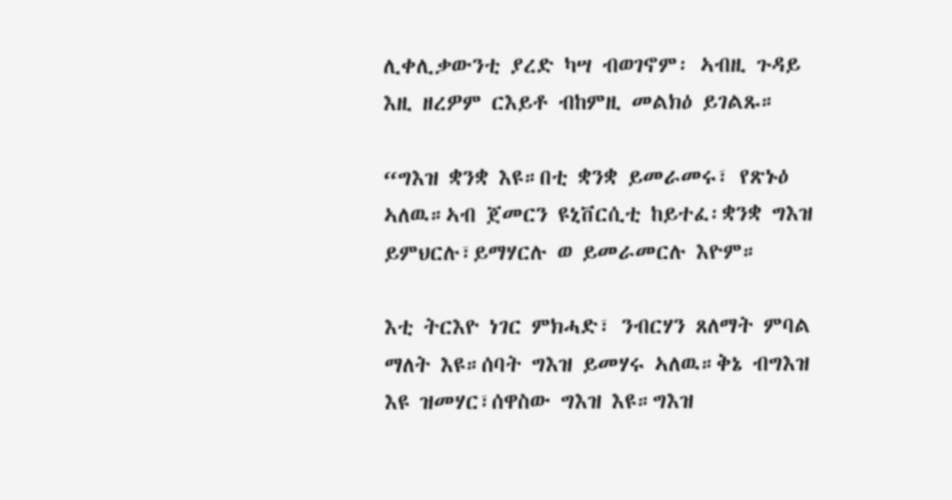ሊቀሊቃውንቲ ያረድ ካሣ ብወገኖም፡ ኣብዚ ጉዳይ እዚ ዘረዎም ርእይቶ ብከምዚ መልክዕ ይገልጹ።

“ግእዝ ቋንቋ እዩ።በቲ ቋንቋ ይመራመሩ፣ የጽኑዕ ኣለዉ።ኣብ ጀመርን ዩኒቨርሲቲ ከይተፈ፡ቋንቋ ግእዝ ይምህርሉ፣ይማሃርሉ ወ ይመራመርሉ እዮም።

እቲ ትርእዮ ነገር ምክሓድ፣ ንብርሃን ጸለማት ምባል ማለት እዩ።ሰባት ግእዝ ይመሃሩ ኣለዉ።ቅኔ ብግእዝ እዩ ዝመሃር፣ሰዋስው ግእዝ እዩ።ግእዝ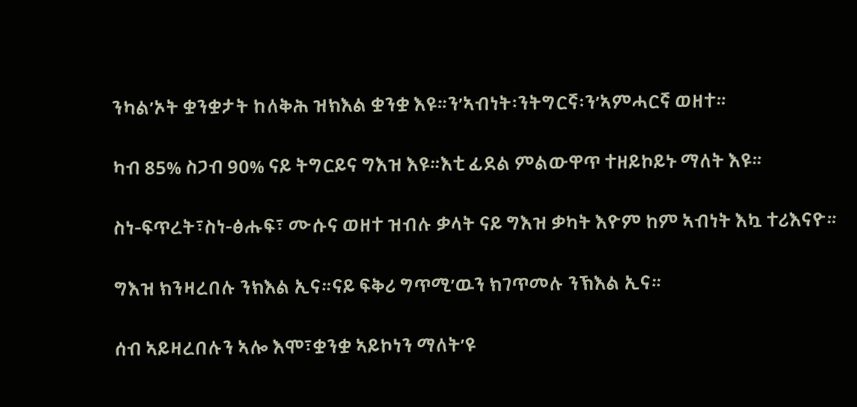ንካል’ኦት ቋንቋታት ከለቅሕ ዝክእል ቋንቋ እዩ።ን’ኣብነት፡ንትግርኛ፡ን’ኣምሓርኛ ወዘተ።

ካብ 85% ስጋብ 90% ናይ ትግርይና ግእዝ እዩ።እቲ ፊደል ምልውዋጥ ተዘይኮይኑ ማለት እዩ።

ስነ-ፍጥረት፣ስነ-ፅሑፍ፣ ሙሱና ወዘተ ዝብሉ ቃላት ናይ ግእዝ ቃካት እዮም ከም ኣብነት እኳ ተሪእናዮ።

ግእዝ ክንዛረበሉ ንክእል ኢና።ናይ ፍቅሪ ግጥሚ’ዉን ክገጥመሉ ንኽእል ኢና።

ሰብ ኣይዛረበሉን ኣሎ እሞ፣ቋንቋ ኣይኮነን ማለት’ዩ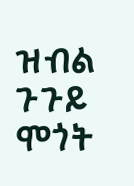ዝብል ጉጉይ ሞጎት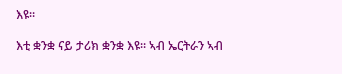እዩ።

እቲ ቋንቋ ናይ ታሪክ ቋንቋ እዩ። ኣብ ኤርትራን ኣብ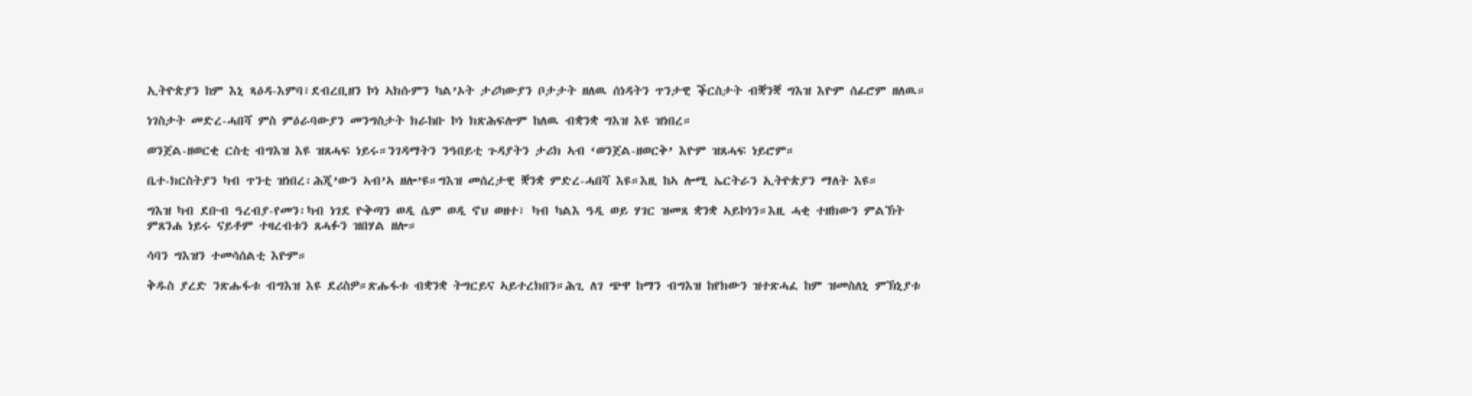ኢትዮጵያን ከም እኒ ጻዕዳ-እምባ፣ደብረቢዘን ኮነ ኣክሱምን ካል’ኦት ታሪካውያን ቦታታት ዘለዉ ሰነዳትን ጥንታዊ ቕርስታት ብቛንቛ ግእዝ እዮም ሰፊሮም ዘለዉ።

ነገስታት መድረ-ሓበሻ ምስ ምዕራባውያን መንግስታት ክራከቡ ኮነ ክጽሕፍሎም ከለዉ ብቋንቋ ግእዝ እዩ ዝነበረ።

ወንጀል-ዘወርቂ ርስቲ ብግእዝ እዩ ዝጸሓፍ ነይሩ።ንገዳማትን ንዓበይቲ ጉዳያትን ታሪክ ኣብ ‘ወንጀል-ዘወርቅ’ እዮም ዝጸሓፍ ነይሮም።

ቤተ-ክርስትያን ካብ ጥንቲ ዝነበረ፡ሕጂ’ውን ኣብ’ኣ ዘሎ’ዩ።ግእዝ መሰረታዊ ቛንቋ ምድረ-ሓበሻ እዩ።እዚ ከኣ ሎሚ ኤርትራን ኢትዮጵያን ማለት እዩ።

ግእዝ ካብ ደቡብ ዓረብያ-የመን፡ካብ ነገደ ዮቅጣን ወዲ ሴም ወዲ ኖህ ወዘተ፣ ካብ ካልእ ዓዲ ወይ ሃገር ዝመጸ ቋንቋ ኣይኮነን።እዚ ሓቂ ተዘክውን ምልኽት ምጸንሐ ነይሩ ናይቶም ተዛረብቱን ጸሓፉን ዝበሃል ዘሎ።

ሳባን ግእዝን ተመሳሰልቲ እዮም።

ቅዱስ ያረድ ንጽሑፋቱ ብግእዝ እዩ ደሪስዎ።ጽሑፋቱ ብቋንቋ ትግርይና ኣይተረክበን።ሕጊ ለገ ጭዋ ከማን ብግእዝ ከየክውን ዝተጽሓፈ ከም ዝመስለኒ ምኽኒያቱ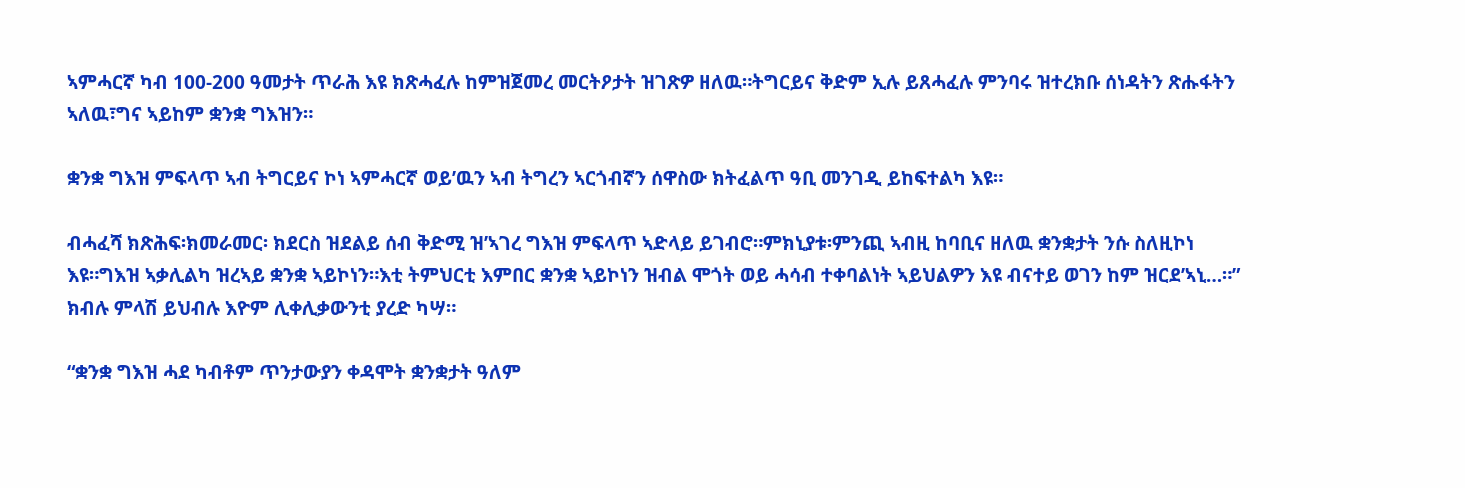ኣምሓርኛ ካብ 100-200 ዓመታት ጥራሕ እዩ ክጽሓፈሉ ከምዝጀመረ መርትዖታት ዝገጽዎ ዘለዉ።ትግርይና ቅድም ኢሉ ይጸሓፈሉ ምንባሩ ዝተረክቡ ሰነዳትን ጽሑፋትን ኣለዉ፣ግና ኣይከም ቋንቋ ግእዝን።

ቋንቋ ግእዝ ምፍላጥ ኣብ ትግርይና ኮነ ኣምሓርኛ ወይ’ዉን ኣብ ትግረን ኣርጎብኛን ሰዋስው ክትፈልጥ ዓቢ መንገዲ ይከፍተልካ እዩ።

ብሓፈሻ ክጽሕፍ፡ክመራመር፡ ክደርስ ዝደልይ ሰብ ቅድሚ ዝ’ኣገረ ግእዝ ምፍላጥ ኣድላይ ይገብሮ።ምክኒያቱ፡ምንጪ ኣብዚ ከባቢና ዘለዉ ቋንቋታት ንሱ ስለዚኮነ እዩ።ግእዝ ኣቃሊልካ ዝረኣይ ቋንቋ ኣይኮነን።እቲ ትምህርቲ እምበር ቋንቋ ኣይኮነን ዝብል ሞጎት ወይ ሓሳብ ተቀባልነት ኣይህልዎን እዩ ብናተይ ወገን ከም ዝርደ’ኣኒ…።” ክብሉ ምላሽ ይህብሉ እዮም ሊቀሊቃውንቲ ያረድ ካሣ።

“ቋንቋ ግእዝ ሓደ ካብቶም ጥንታውያን ቀዳሞት ቋንቋታት ዓለም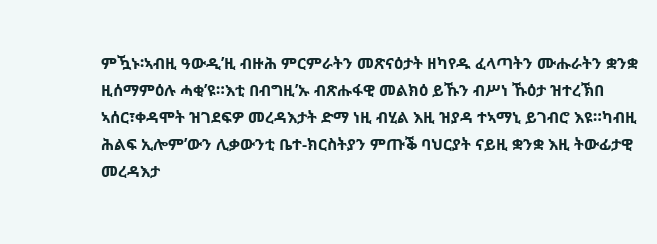ምዃኑ፡ኣብዚ ዓውዲ’ዚ ብዙሕ ምርምራትን መጽናዕታት ዘካየዱ ፈላጣትን ሙሑራትን ቋንቋ ዚሰማምዕሉ ሓቂ’ዩ።እቲ በብግዚ’ኡ ብጽሑፋዊ መልክዕ ይኹን ብሥነ ኹዕታ ዝተረኽበ ኣሰር፣ቀዳሞት ዝገደፍዎ መረዳእታት ድማ ነዚ ብሂል እዚ ዝያዳ ተኣማኒ ይገብሮ እዩ።ካብዚ ሕልፍ ኢሎም’ውን ሊቃውንቲ ቤተ-ክርስትያን ምጡቕ ባህርያት ናይዚ ቋንቋ እዚ ትውፊታዊ መረዳእታ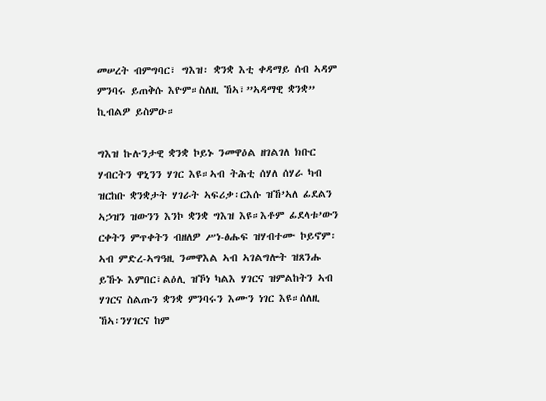መሠረት ብምግባር፣ ግእዝ፡ ቋንቋ እቲ ቀዳማይ ሰብ ኣዳም ምንባሩ ይጠቅሱ እዮም።ስለዚ ኸኣ፣”ኣዳማዊ ቋንቋ” ኪብልዎ ይስምዑ።

ግእዝ ኩሉንታዊ ቋንቋ ኮይኑ ንመዋዕል ዘገልገለ ክቡር ሃብርትን ዋኒንን ሃገር እዩ።ኣብ ትሕቲ ሰሃለ ሰሃራ ካብ ዝርከቡ ቋንቋታት ሃገራት ኣፍሪቃ፡ርእሱ ዝኸ’ኣለ ፊደልን ኣኃዝን ዝውንን እንኮ ቋንቋ ግእዝ እዩ።እቶም ፊደላቱ’ውን ርቀትን ምጥቀትን ብዘለዎ ሥነ-ፅሑፍ ዝሃብተሙ ኮይኖም፡ ኣብ ምድረ-ኣግዓዚ ንመዋእል ኣብ ኣገልግሎት ዝጸንሑ ይኹኑ እምበር፣ልዕሊ ዝኾነ ካልእ ሃገርና ዝምልከትን ኣብ ሃገርና ስልጡን ቋንቋ ምንባሩን እሙን ነገር እዩ።ሰለዚ ኸኣ፡ንሃገርና ከም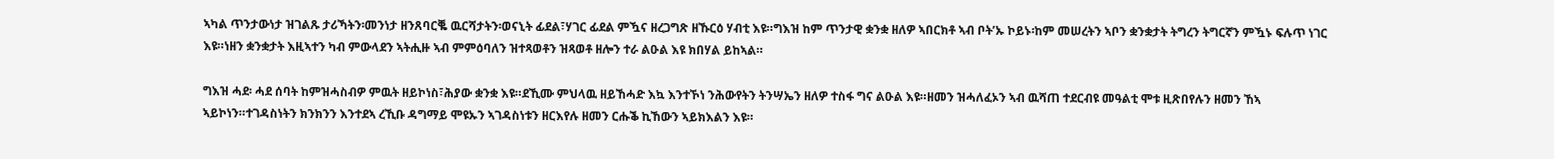ኣካል ጥንታውነታ ዝገልጹ ታሪኻትን፡መንነታ ዘንጸባርቘ ዉርሻታትን፡ወናኒት ፊደል፣ሃገር ፊደል ምዃና ዘረጋግጽ ዘኹርዕ ሃብቲ እዩ።ግእዝ ከም ጥንታዊ ቋንቋ ዘለዎ ኣበርክቶ ኣብ ቦት’ኡ ኮይኑ፡ከም መሠረትን ኣቦን ቋንቋታት ትግረን ትግርኛን ምዃኑ ፍሉጥ ነገር እዩ።ነዘን ቋንቋታት እዚኣተን ካብ ምውላደን ኣትሒዙ ኣብ ምምዕባለን ዝተጻወቶን ዝጻወቶ ዘሎን ተራ ልዑል እዩ ክበሃል ይከኣል።

ግእዝ ሓደ፡ ሓደ ሰባት ከምዝሓስብዎ ምዉት ዘይኮነስ፣ሕያው ቋንቋ እዩ።ደኺሙ ምህላዉ ዘይኸሓድ እኳ እንተኾነ ንሕውየትን ትንሣኤን ዘለዎ ተስፋ ግና ልዑል እዩ።ዘመን ዝሓለፈኦን ኣብ ዉሻጠ ተደርብዩ መዓልቲ ሞቱ ዚጽበየሉን ዘመን ኸኣ ኣይኮነን።ተገዳስነትን ክንክንን እንተደኣ ረኺቡ ዳግማይ ሞዩኡን ኣገዳስነቱን ዘርእየሉ ዘመን ርሑቕ ኪኸውን ኣይክእልን እዩ።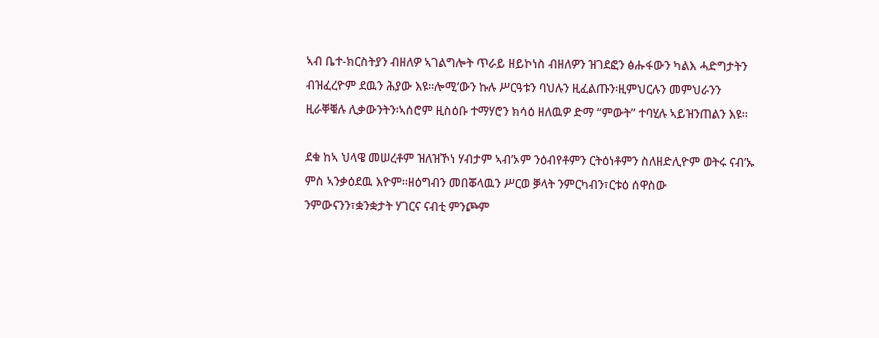ኣብ ቤተ-ክርስትያን ብዘለዎ ኣገልግሎት ጥራይ ዘይኮነስ ብዘለዎን ዝገደፎን ፅሑፋውን ካልእ ሓድግታትን ብዝፈረዮም ደዉን ሕያው እዩ።ሎሚ’ውን ኩሉ ሥርዓቱን ባህሉን ዚፈልጡን፡ዚምህርሉን መምህራንን ዚራቐቑሉ ሊቃውንትን፡ኣሰሮም ዚስዕቡ ተማሃሮን ክሳዕ ዘለዉዎ ድማ “ምውት” ተባሂሉ ኣይዝንጠልን እዩ።

ደቁ ከኣ ህላዌ መሠረቶም ዝለዝኾነ ሃብታም ኣብ’ኦም ንዕብየቶምን ርትዕነቶምን ስለዘድሊዮም ወትሩ ናብ’ኡ ምስ ኣንቃዕደዉ እዮም።ዘዕግብን መበቖላዉን ሥርወ ቓላት ንምርካብን፣ርቱዕ ሰዋስው ንምውናንን፣ቋንቋታት ሃገርና ናብቲ ምንጮም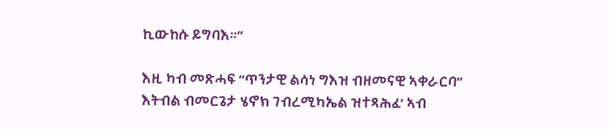ኪውከሱ ይግባእ።”

እዚ ካብ መጽሓፍ “ጥንታዊ ልሳነ ግእዝ ብዘመናዊ ኣቀራርባ” እትብል ብመርጌታ ሄኖክ ገብረሚካኤል ዝተጻሕፈ’ ኣብ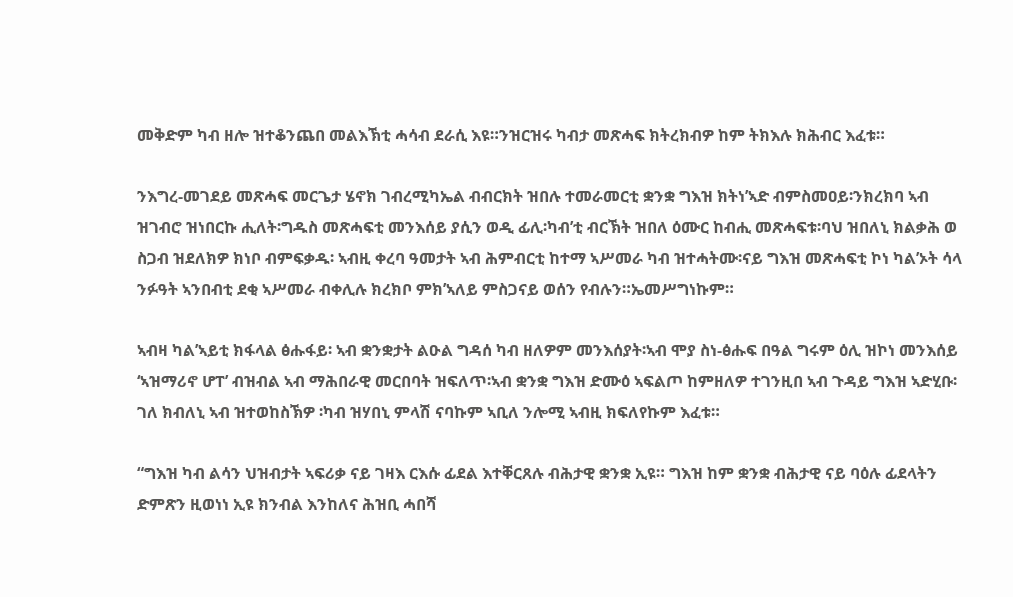መቅድም ካብ ዘሎ ዝተቆንጨበ መልእኽቲ ሓሳብ ደራሲ እዩ።ንዝርዝሩ ካብታ መጽሓፍ ክትረክብዎ ከም ትክእሉ ክሕብር እፈቱ።

ንእግረ-መገደይ መጽሓፍ መርጌታ ሄኖክ ገብረሚካኤል ብብርክት ዝበሉ ተመራመርቲ ቋንቋ ግእዝ ክትነ’ኣድ ብምስመዐይ፡ንክረክባ ኣብ ዝገብሮ ዝነበርኩ ሒለት፡ግዱስ መጽሓፍቲ መንእሰይ ያሲን ወዲ ፊሊ፡ካብ’ቲ ብርኽት ዝበለ ዕሙር ከብሒ መጽሓፍቱ፡ባህ ዝበለኒ ክልቃሕ ወ ስጋብ ዝደለክዎ ክነቦ ብምፍቃዱ፡ ኣብዚ ቀረባ ዓመታት ኣብ ሕምብርቲ ከተማ ኣሥመራ ካብ ዝተሓትሙ፡ናይ ግእዝ መጽሓፍቲ ኮነ ካል’ኦት ሳላ ንፉዓት ኣንበብቲ ደቂ ኣሥመራ ብቀሊሉ ክረክቦ ምክ’ኣለይ ምስጋናይ ወሰን የብሉን።ኤመሥግነኩም።

ኣብዛ ካል’ኣይቲ ክፋላል ፅሑፋይ፡ ኣብ ቋንቋታት ልዑል ግዳሰ ካብ ዘለዎም መንእሰያት፡ኣብ ሞያ ስነ-ፅሑፍ በዓል ግሩም ዕሊ ዝኮነ መንእሰይ ‘ኣዝማሪኖ ሆፐ’ ብዝብል ኣብ ማሕበራዊ መርበባት ዝፍለጥ፡ኣብ ቋንቋ ግእዝ ድሙዕ ኣፍልጦ ከምዘለዎ ተገንዚበ ኣብ ጉዳይ ግእዝ ኣድሂቡ፡ገለ ክብለኒ ኣብ ዝተወከስኽዎ ፡ካብ ዝሃበኒ ምላሽ ናባኩም ኣቢለ ንሎሚ ኣብዚ ክፍለየኩም እፈቱ።

“ግእዝ ካብ ልሳን ህዝብታት ኣፍሪቃ ናይ ገዛእ ርእሱ ፊደል እተቐርጸሉ ብሕታዊ ቋንቋ ኢዩ። ግእዝ ከም ቋንቋ ብሕታዊ ናይ ባዕሉ ፊደላትን ድምጽን ዚወነነ ኢዩ ክንብል እንከለና ሕዝቢ ሓበሻ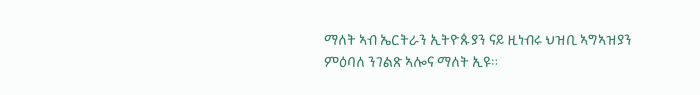ማለት ኣብ ኤርትራን ኢትዮጱያን ናይ ዚነብሩ ህዝቢ ኣግኣዝያን ምዕባለ ንገልጽ ኣሎና ማለት ኢዩ።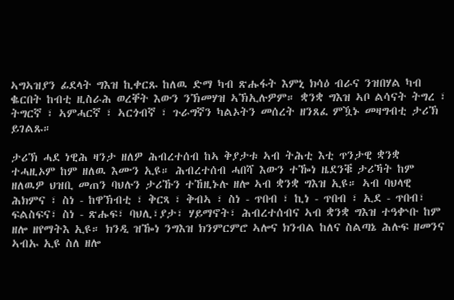ኣግኣዝያን ፊደላት ግእዝ ኪቀርጹ ከለዉ ድማ ካብ ጽሑፋት እምኒ ክሳዕ ብራና ንዝበሃል ካብ ቈርበት ከብቲ ዚስራሕ ወረቐት እውን ንኽመሃዝ ኣኽኢሉዎም። ቋንቋ ግእዝ ኣቦ ልሳናት ትግረ ፣ ትግርኛ ፣ ኣምሓርኛ ፣ ኣርጎብኛ ፣ ጉራግኛን ካልኦትን መሰረት ዘንጸፈ ምዃኑ መዛግብቲ ታሪኽ ይገልጹ።

ታሪኽ ሓደ ነዊሕ ዛንታ ዘለዎ ሕብረተሰብ ከኣ ቅያታቱ ኣብ ትሕቲ እቲ ጥንታዊ ቋንቋ ተሓዚኦም ከም ዘለዉ እሙን ኢዩ። ሕብረተሰብ ሓበሻ እውን ተዀነ ዜደንቑ ታሪኻት ከም ዘለዉዎ ህዝቢ መጠን ባህሉን ታሪኹን ተኸዚኑሉ ዘሎ ኣብ ቋንቋ ግእዝ ኢዩ። ኣብ ባህላዊ ሕክምና ፣ ስነ - ከዋኽብቲ ፣ ቅርጻ ፣ ቅብኣ ፣ ስነ - ጥበብ ፣ ኪነ - ጥበብ ፣ ኢደ - ጥበብ፣ ፍልስፍና፣ ስነ - ጽሑፍ፣ ባህሊ፣ያታ፣ ሃይማኖት፣ ሕብረተሰብና ኣብ ቋንቋ ግእዝ ተዓቍቡ ከም ዘሎ ዘየማትእ ኢዩ። ክንዲ ዝዀነ ንግእዝ ክንምርምሮ ኣሎና ክንብል ከለና ስልጣኔ ሕሉፍ ዘመንና ኣብኡ ኢዩ ስለ ዘሎ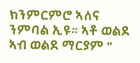ክንምርምሮ ኣለና ንምባል ኢዩ። ኣቶ ወልደ ኣብ ወልደ ማርያም “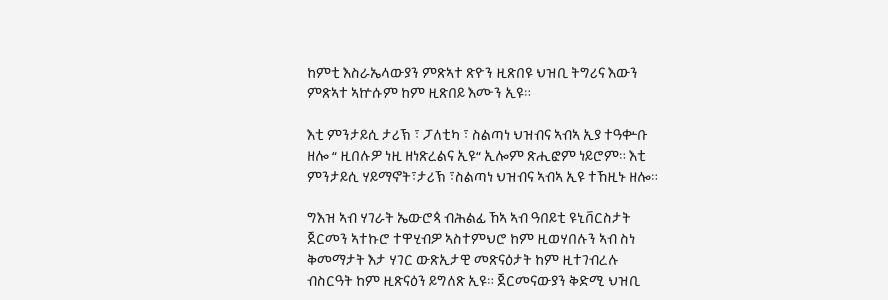ከምቲ እስራኤላውያን ምጽኣተ ጽዮን ዚጽበዩ ህዝቢ ትግሪና እውን ምጽኣተ ኣኵሱም ከም ዚጽበይ እሙን ኢዩ።

እቲ ምንታይሲ ታሪኽ ፣ ፓለቲካ ፣ ስልጣነ ህዝብና ኣብኣ ኢያ ተዓቍቡ ዘሎ “ ዚበሉዎ ነዚ ዘነጽረልና ኢዩ“ ኢሎም ጽሒፎም ነይሮም። እቲ ምንታይሲ ሃይማኖት፣ታሪኽ ፣ስልጣነ ህዝብና ኣብኣ ኢዩ ተኸዚኑ ዘሎ።

ግእዝ ኣብ ሃገራት ኤውሮጳ ብሕልፊ ኸኣ ኣብ ዓበይቲ ዩኒቨርስታት ጀርመን ኣተኩሮ ተዋሂብዎ ኣስተምህሮ ከም ዚወሃበሉን ኣብ ስነ ቅመማታት እታ ሃገር ውጽኢታዊ መጽናዕታት ከም ዚተገብረሉ ብስርዓት ከም ዚጽናዕን ይግለጽ ኢዩ። ጀርመናውያን ቅድሚ ህዝቢ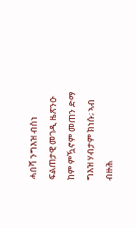ሓበሻ ንግእዝ ብስነ ፍልጠታዊ መገዲ ዜጽንዑ ከም ምዃኖም መጠን ድማ ግእዝ ሃብታም ክነሱ; ኣብ ብዙሕ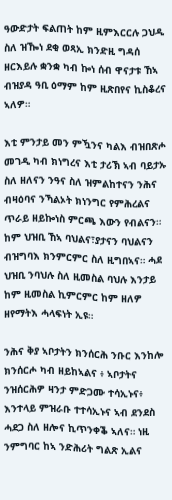ዓውድታት ፍልጠት ከም ዚምእርርሉ ጋህዲ ስለ ዝዀነ ደቂ ወጻኢ ክንድዚ ግዳሰ ዘርእይሉ ቋንቋ ካብ ኰነ ሰብ ዋናታቱ ኸኣ ብዝያዳ ዓቢ ዕማም ከም ዚጽበየና ኪስቆረና ኣለዎ።

እቲ ምንታይ መን ምዃንና ካልእ ብዝበጽሖ መገዲ ካብ ክነግረና እቲ ታሪኽ ኣብ ባይታኡ ስለ ዘለናን ንዓና ስለ ዝምልከተናን ንሕና ብዛዕባና ንኻልኦት ክነንግር የምሕረልና ጥራይ ዘይኰነስ ምርጫ እውን የብልናን። ከም ህዝቢ ኸኣ ባህልና፣ያታናን ባህልናን ብዝግባእ ክንምርምር ስለ ዚግበኣና። ሓደ ህዝቢ ንባህሉ ስለ ዚመስል ባህሉ እንታይ ከም ዚመስል ኪምርምር ከም ዘለዎ ዘየማትእ ሓላፍነት ኢዩ።

ንሕና ቅያ ኣቦታትን ክንሰርሕ ንቡር እንከሎ ክንሰርሖ ካብ ዘይከኣልና ፥ ኣቦታትና ንዝሰርሕዎ ዛንታ ምድጋሙ ተሳኢኑና፥ እንተላይ ምዝራቡ ተተሳኢኑና ኣብ ደንደስ ሓደጋ ስለ ዘሎና ኪጥንቀቕ ኣለና። ነዚ ንምግባር ከኣ ንድሕሪት ግልጽ ኢልና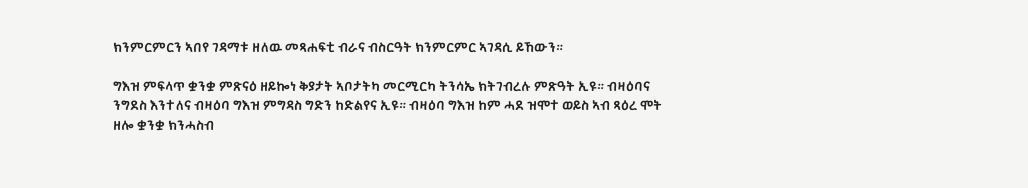ክንምርምርን ኣበየ ገዳማቱ ዘለዉ መጻሐፍቲ ብራና ብስርዓት ክንምርምር ኣገዳሲ ይኸውን።

ግእዝ ምፍላጥ ቋንቋ ምጽናዕ ዘይኰነ ቅያታት ኣቦታትካ መርሚርካ ትንሳኤ ክትገብረሉ ምጽዓት ኢዩ። ብዛዕባና ንግደስ እንተለና ብዛዕባ ግእዝ ምግዳስ ግድን ከድልየና ኢዩ። ብዛዕባ ግእዝ ከም ሓደ ዝሞተ ወይስ ኣብ ጻዕረ ሞት ዘሎ ቋንቋ ክንሓስብ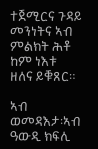ተጀሚርና ጉዳይ መንነትና ኣብ ምልክት ሕቶ ከም ነእቱ ዘለና ይቑጸር።

ኣብ ወመዳእታ፡ኣብ ዓውዲ ክፍሊ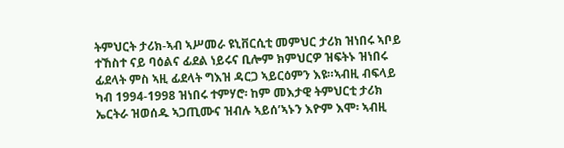ትምህርት ታሪክ-ኣብ ኣሥመራ ዩኒቨርሲቲ መምህር ታሪክ ዝነበሩ ኣቦይ ተኸስተ ናይ ባዕልና ፊደል ነይሩና ቢሎም ክምህርዎ ዝፍትኑ ዝነበሩ ፊደላት ምስ ኣዚ ፊደላት ግእዝ ዳርጋ ኣይርዕምን እዩ።ኣብዚ ብፍላይ ካብ 1994-1998 ዝነበሩ ተምሃሮ፡ ከም መእታዊ ትምህርቲ ታሪክ ኤርትራ ዝወሰዱ ኣጋጢሙና ዝብሉ ኣይሰ’ኣኑን እዮም እሞ፡ ኣብዚ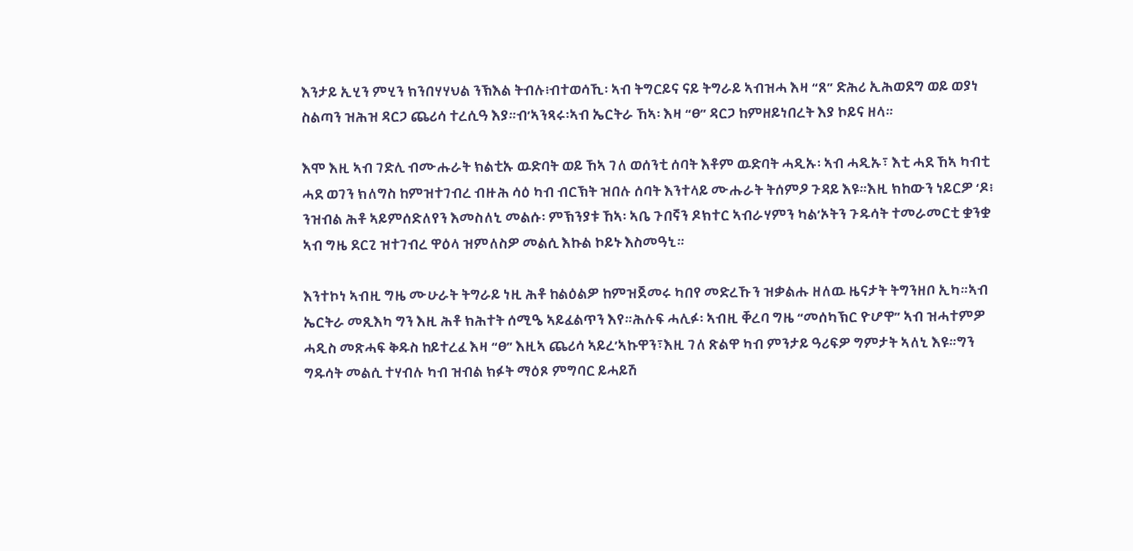እንታይ ኢሂን ምሂን ክንበሃሃህል ንኽእል ትብሉ፧ብተወሳኺ፡ ኣብ ትግርይና ናይ ትግራይ ኣብዝሓ እዛ “ጸ” ድሕሪ ኢሕወደግ ወይ ወያነ ስልጣን ዝሕዝ ዳርጋ ጨሪሳ ተረሲዓ እያ።ብ’ኣንጻሩ፡ኣብ ኤርትራ ኸኣ፡ እዛ “ፀ” ዳርጋ ከምዘይነበረት እያ ኮይና ዘላ።

እሞ እዚ ኣብ ገድሊ ብሙሑራት ክልቲኡ ዉድባት ወይ ኸኣ ገለ ወሰንቲ ሰባት እቶም ዉድባት ሓዲኡ፡ ኣብ ሓዲኡ፣ እቲ ሓደ ኸኣ ካብቲ ሓደ ወገን ክለግስ ከምዝተገብረ ብዙሕ ሳዕ ካብ ብርኽት ዝበሉ ሰባት እንተላይ ሙሑራት ትሰምዖ ጉዳይ እዩ።እዚ ክከውን ነይርዎ ‘ዶ፧ ንዝብል ሕቶ ኣይምሰድለየን እመስለኒ መልሱ፡ ምኽንያቱ ኸኣ፡ ኣቤ ጉበኛን ዶክተር ኣብራሃምን ካል’ኦትን ጉዱሳት ተመራመርቲ ቋንቋ ኣብ ግዜ ደርጊ ዝተገብረ ዋዕላ ዝምለስዎ መልሲ እኩል ኮይኑ እስመዓኒ።

እንተኮነ ኣብዚ ግዜ ሙሁራት ትግራይ ነዚ ሕቶ ከልዕልዎ ከምዝጀመሩ ካበየ መድረኹን ዝቃልሑ ዘለዉ ዜናታት ትግንዘቦ ኢካ።ኣብ ኤርትራ መጺእካ ግን እዚ ሕቶ ክሕተት ሰሚዔ ኣይፈልጥን እየ።ሕሉፍ ሓሊፉ፡ ኣብዚ ቐረባ ግዜ “መሰካኽር ዮሆዋ” ኣብ ዝሓተምዎ ሓዲስ መጽሓፍ ቅዱስ ከይተረፈ እዛ “ፀ” እዚኣ ጨሪሳ ኣይረ’ኣኩዋን፣እዚ ገለ ጽልዋ ካብ ምንታይ ዓሪፍዎ ግምታት ኣለኒ እዩ።ግን ግዱሳት መልሲ ተሃብሉ ካብ ዝብል ክፉት ማዕጾ ምግባር ይሓይሽ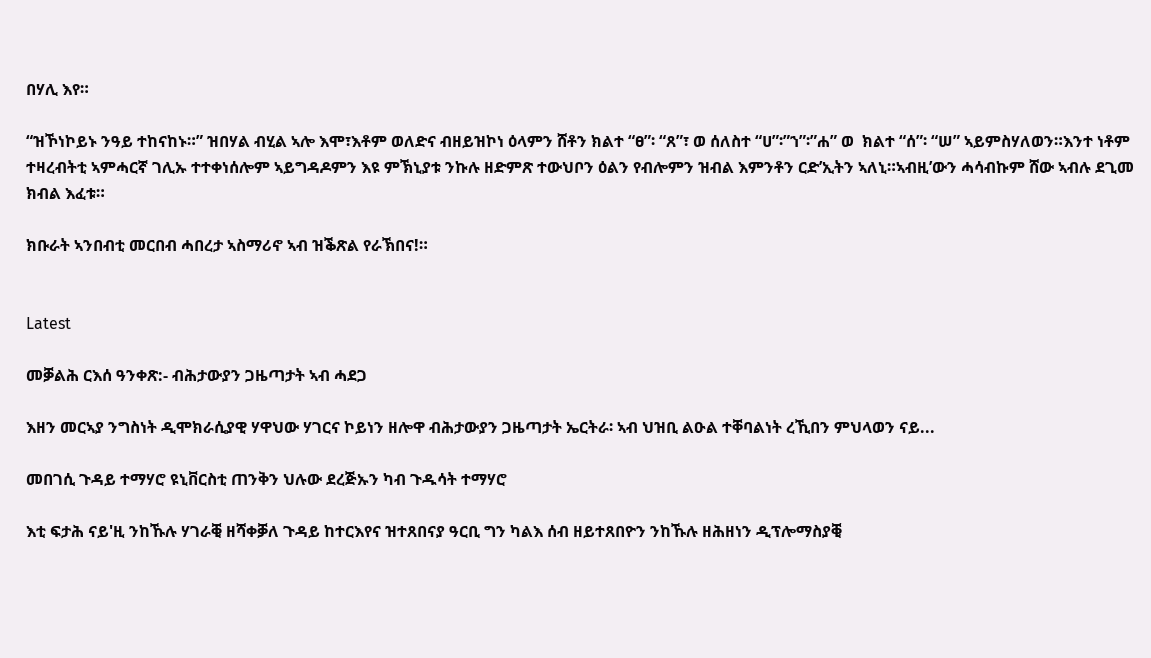በሃሊ እየ።

“ዝኾነኮይኑ ንዓይ ተከናከኑ።” ዝበሃል ብሂል ኣሎ እሞ፣እቶም ወለድና ብዘይዝኮነ ዕላምን ሸቶን ክልተ “ፀ”፡ “ጸ”፣ ወ ሰለስተ “ሀ”፡”ኀ”፡”ሐ” ወ  ክልተ “ሰ”፡ “ሠ” ኣይምስሃለወን።እንተ ነቶም ተዛረብትቲ ኣምሓርኛ ገሊኡ ተተቀነሰሎም ኣይግዳዶምን እዩ ምኽኒያቱ ንኩሉ ዘድምጽ ተውህቦን ዕልን የብሎምን ዝብል እምንቶን ርድ’ኢትን ኣለኒ።ኣብዚ’ውን ሓሳብኩም ሸው ኣብሉ ደጊመ ክብል እፈቱ።

ክቡራት ኣንበብቲ መርበብ ሓበረታ ኣስማሪኖ ኣብ ዝቕጽል የራኽበና!።


Latest

መቓልሕ ርእሰ ዓንቀጽ:- ብሕታውያን ጋዜጣታት ኣብ ሓደጋ

እዘን መርኣያ ንግስነት ዲሞክራሲያዊ ሃዋህው ሃገርና ኮይነን ዘሎዋ ብሕታውያን ጋዜጣታት ኤርትራ፡ ኣብ ህዝቢ ልዑል ተቐባልነት ረኺበን ምህላወን ናይ...

መበገሲ ጉዳይ ተማሃሮ ዩኒቨርስቲ ጠንቅን ህሉው ደረጅኡን ካብ ጉዱሳት ተማሃሮ

እቲ ፍታሕ ናይ'ዚ ንከኹሉ ሃገራቒ ዘሻቀቓለ ጉዳይ ከተርእየና ዝተጸበናያ ዓርቢ ግን ካልእ ሰብ ዘይተጸበዮን ንከኹሉ ዘሕዘነን ዲፕሎማስያቒ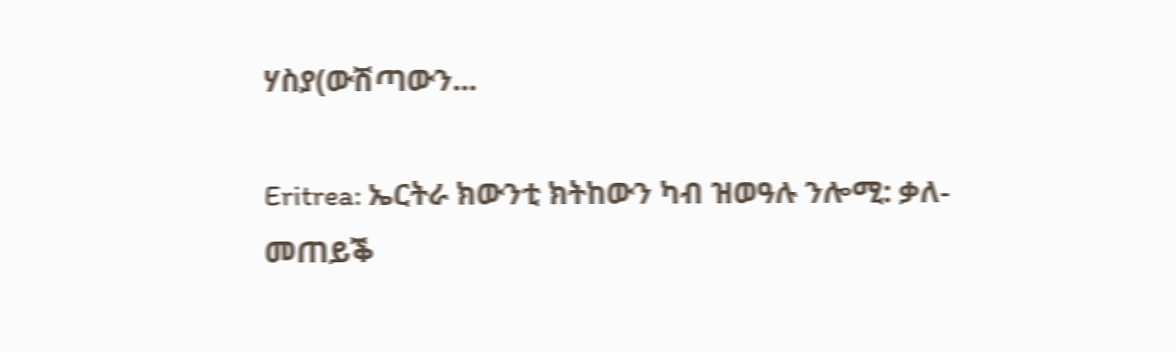ሃስያ(ውሽጣውን...

Eritrea: ኤርትራ ክውንቲ ክትከውን ካብ ዝወዓሉ ንሎሚ: ቃለ-መጠይቕ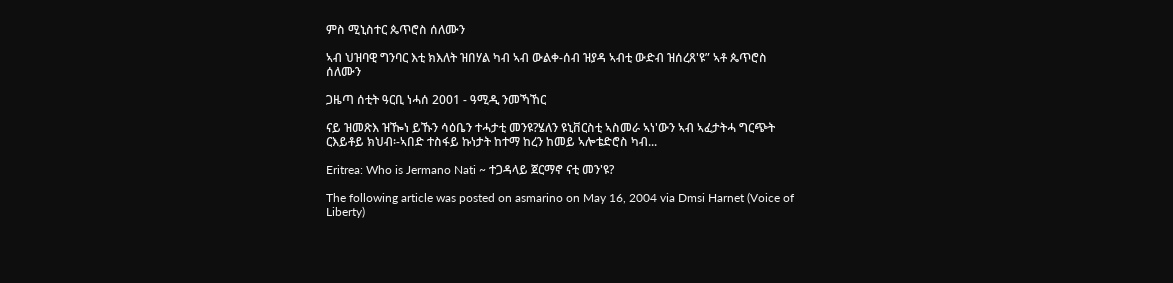ምስ ሚኒስተር ጴጥሮስ ሰለሙን

ኣብ ህዝባዊ ግንባር እቲ ክእለት ዝበሃል ካብ ኣብ ውልቀ-ሰብ ዝያዳ ኣብቲ ውድብ ዝሰረጸ'ዩ” ኣቶ ጴጥሮስ ሰለሙን

ጋዜጣ ሰቲት ዓርቢ ነሓሰ 2001 - ዓሚዲ ንመኻኸር

ናይ ዝመጽእ ዝዀነ ይኹን ሳዕቤን ተሓታቲ መንዩ?ሄለን ዩኒቨርስቲ ኣስመራ ኣነ'ውን ኣብ ኣፈታትሓ ግርጭት ርእይቶይ ክህብ፡-ኣበድ ተስፋይ ኩነታት ከተማ ከረን ከመይ ኣሎቴድሮስ ካብ...

Eritrea: Who is Jermano Nati ~ ተጋዳላይ ጀርማኖ ናቲ መን'ዩ?

The following article was posted on asmarino on May 16, 2004 via Dmsi Harnet (Voice of Liberty)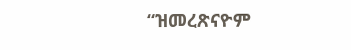“ዝመረጽናዮም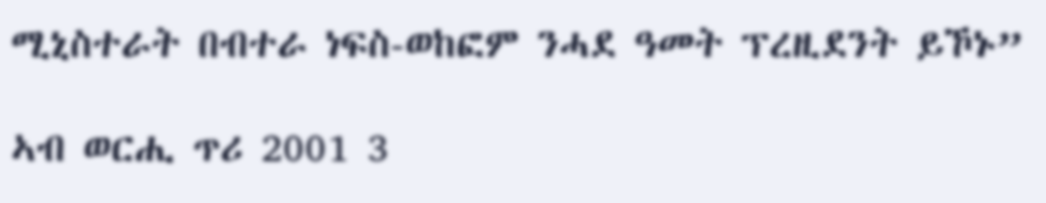ሚኒስተራት በብተራ ነፍስ-ወከፎም ንሓደ ዓመት ፕረዚደንት ይኾኑ”

ኣብ ወርሒ ጥሪ 2001 3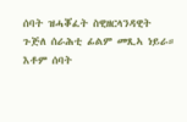ሰባት ዝሓቖፈት ስዊዘርላንዳዊት ጉጅለ ሰራሕቲ ፊልም መጺኣ ነይራ። እቶም ሰባት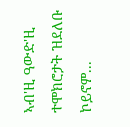ኣብ'ዚ ዓውድ'ዚ ተሞክሮታት ዝደለቡ ኮይኖም...